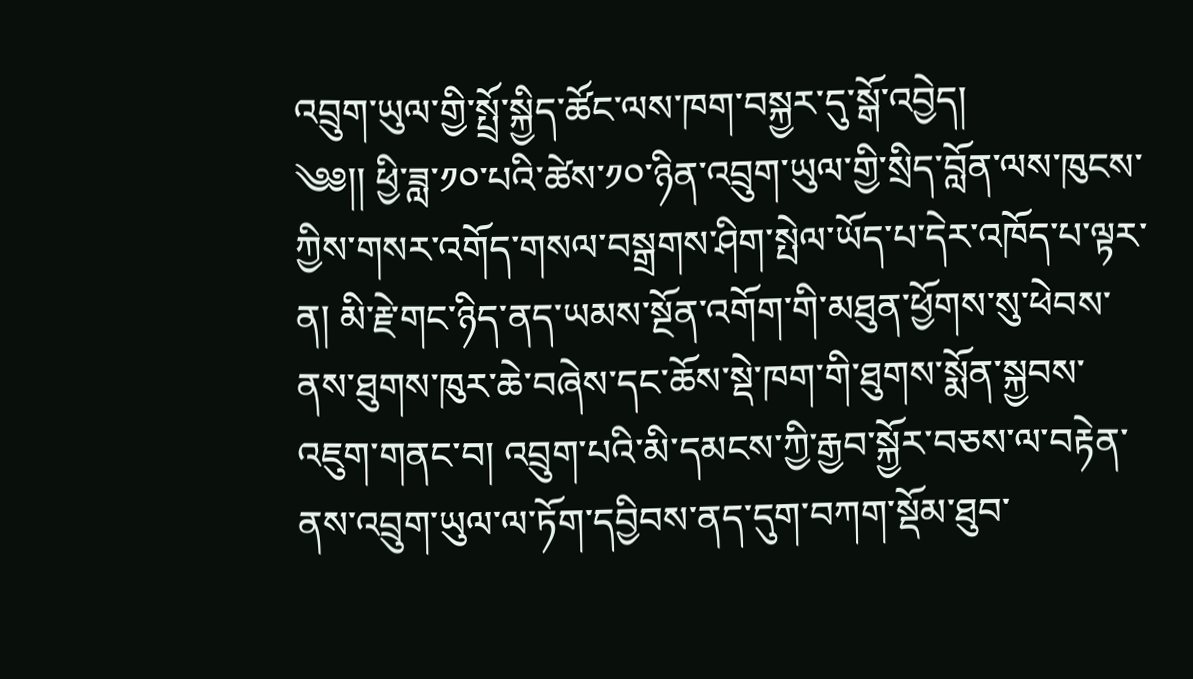འབྲུག་ཡུལ་གྱི་སྤྲོ་སྐྱིད་ཚོང་ལས་ཁག་བསྐྱར་དུ་སྒོ་འབྱེད།
༄༅།། ཕྱི་ཟླ་༡༠་པའི་ཚེས་༡༠་ཉིན་འབྲུག་ཡུལ་གྱི་སྲིད་བློན་ལས་ཁུངས་ཀྱིས་གསར་འགོད་གསལ་བསྒྲགས་ཤིག་སྤེལ་ཡོད་པ་དེར་འཁོད་པ་ལྟར་ན། མི་རྗེ་གང་ཉིད་ནད་ཡམས་སྔོན་འགོག་གི་མཐུན་ཕྱོགས་སུ་ཕེབས་ནས་ཐུགས་ཁུར་ཆེ་བཞེས་དང་ཆོས་སྡེ་ཁག་གི་ཐུགས་སྨོན་སྐྱབས་འཇུག་གནང་བ། འབྲུག་པའི་མི་དམངས་ཀྱི་རྒྱབ་སྐྱོར་བཅས་ལ་བརྟེན་ནས་འབྲུག་ཡུལ་ལ་ཏོག་དབྱིབས་ནད་དུག་བཀག་སྡོམ་ཐུབ་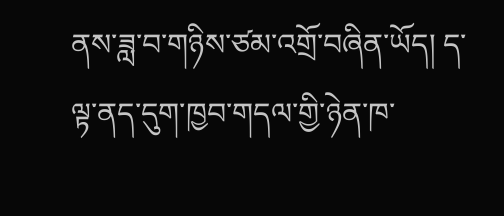ནས་ཟླ་བ་གཉིས་ཙམ་འགྲོ་བཞིན་ཡོད། ད་ལྟ་ནད་དུག་ཁྱབ་གདལ་གྱི་ཉེན་ཁ་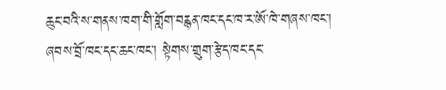ཆུང་བའི་ས་གནས་ཁག་གི་གློག་བརྙན་ཁང་དང་ཁ་ར་ཨོ་ཁེ་གཞས་ཁང་། ཞབས་བྲོ་ཁང་དང་ཆང་ཁང་། སྟེགས་གྲུག་རྩེད་ཁང་དང་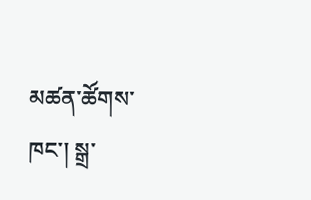མཚན་ཚོགས་ཁང་། སྒྲ་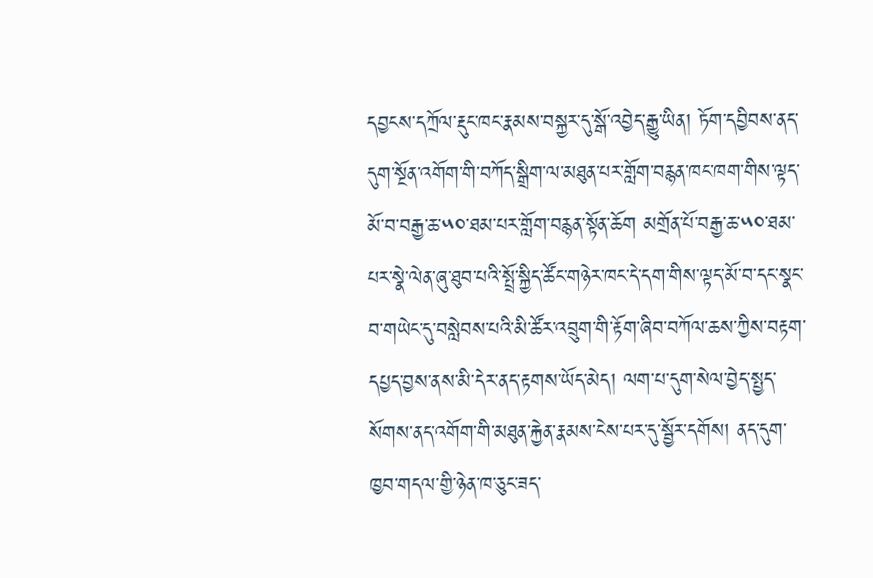དབྱངས་དཀྲོལ་རྡུང་ཁང་རྣམས་བསྐྱར་དུ་སྒོ་འབྱེད་རྒྱུ་ཡིན། ཏོག་དབྱིབས་ནད་དུག་སྔོན་འགོག་གི་བཀོད་སྒྲིག་ལ་མཐུན་པར་གློག་བརྙན་ཁང་ཁག་གིས་ལྟད་མོ་བ་བརྒྱ་ཆ་༥༠་ཐམ་པར་གློག་བརྙན་སྟོན་ཆོག མགྲོན་པོ་བརྒྱ་ཆ་༥༠་ཐམ་པར་སྣེ་ལེན་ཞུ་ཐུབ་པའི་སྤྲོ་སྐྱིད་ཚོང་གཉེར་ཁང་དེ་དག་གིས་ལྟད་མོ་བ་དང་སྣང་བ་གཡེང་དུ་བསླེབས་པའི་མི་ཚོར་འབྲུག་གི་རྟོག་ཞིབ་བཀོལ་ཆས་ཀྱིས་བརྟག་དཔྱད་བྱས་ནས་མི་དེར་ནད་རྟགས་ཡོད་མེད། ལག་པ་དུག་སེལ་བྱེད་སྤྱད་སོགས་ནད་འགོག་གི་མཐུན་རྐྱེན་རྣམས་ངེས་པར་དུ་སྦྱོར་དགོས། ནད་དུག་ཁྱབ་གདལ་གྱི་ཉེན་ཁ་ཅུང་ཟད་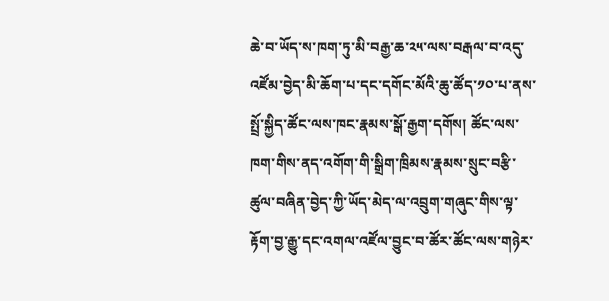ཆེ་བ་ཡོད་ས་ཁག་ཏུ་མི་བརྒྱ་ཆ་༢༥་ལས་བརྒལ་བ་འདུ་འཛོམ་བྱེད་མི་ཆོག་པ་དང་དགོང་མོའི་ཆུ་ཚོད་༡༠་པ་ནས་སྤྲོ་སྐྱིད་ཚོང་ལས་ཁང་རྣམས་སྒོ་རྒྱག་དགོས། ཚོང་ལས་ཁག་གིས་ནད་འགོག་གི་སྒྲིག་ཁྲིམས་རྣམས་སྲུང་བརྩི་ཚུལ་བཞིན་བྱེད་ཀྱི་ཡོད་མེད་ལ་འབྲུག་གཞུང་གིས་ལྟ་རྟོག་བྱ་རྒྱུ་དང་འགལ་འཛོལ་བྱུང་བ་ཚོར་ཚོང་ལས་གཉེར་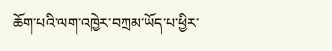ཆོག་པའི་ལག་འཁྱེར་བཀྲམ་ཡོད་པ་ཕྱིར་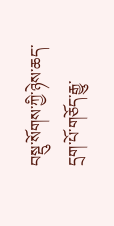བསྡུ་སོགས་ཀྱི་ཉེས་ཆད་དྲག་པོ་གཅོད་རྒྱུ་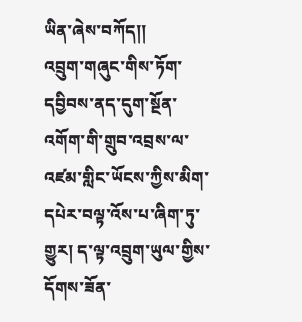ཡིན་ཞེས་བཀོད།།
འབྲུག་གཞུང་གིས་ཏོག་དབྱིབས་ནད་དུག་སྔོན་འགོག་གི་གྲུབ་འབྲས་ལ་འཛམ་གླིང་ཡོངས་ཀྱིས་མིག་དཔེར་བལྟ་འོས་པ་ཞིག་ཏུ་གྱུར། ད་ལྟ་འབྲུག་ཡུལ་གྱིས་དོགས་ཟོན་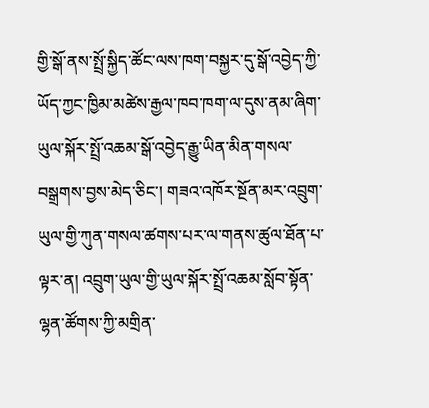གྱི་སྒོ་ནས་སྤྲོ་སྐྱིད་ཚོང་ལས་ཁག་བསྐྱར་དུ་སྒོ་འབྱེད་ཀྱི་ཡོད་ཀྱང་ཁྱིམ་མཚེས་རྒྱལ་ཁབ་ཁག་ལ་དུས་ནམ་ཞིག་ཡུལ་སྐོར་སྤྲོ་འཆམ་སྒོ་འབྱེད་རྒྱུ་ཡིན་མིན་གསལ་བསྒྲགས་བྱས་མེད་ཅིང་། གཟའ་འཁོར་སྔོན་མར་འབྲུག་ཡུལ་གྱི་ཀུན་གསལ་ཚགས་པར་ལ་གནས་ཚུལ་ཐོན་པ་ལྟར་ན། འབྲུག་ཡུལ་གྱི་ཡུལ་སྐོར་སྤྲོ་འཆམ་སློབ་སྟོན་ལྷན་ཚོགས་ཀྱི་མགྲིན་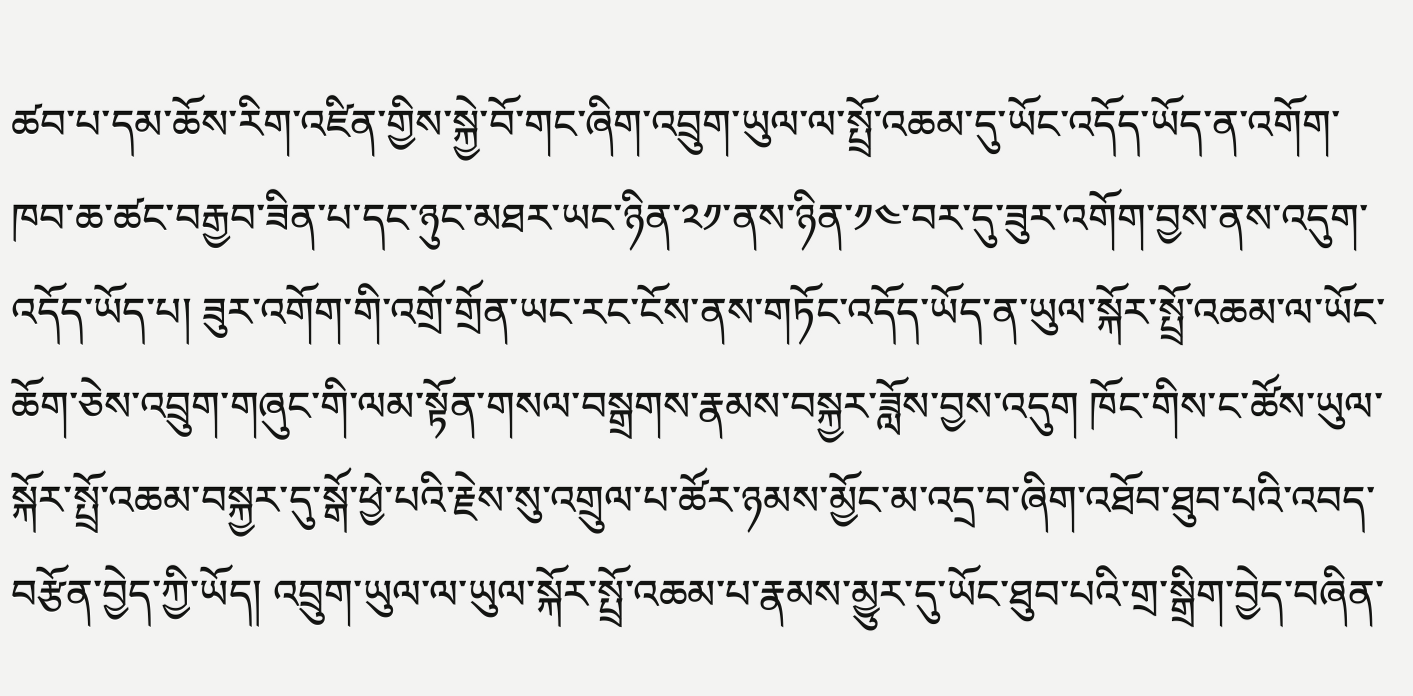ཚབ་པ་དམ་ཆོས་རིག་འཛིན་གྱིས་སྐྱེ་བོ་གང་ཞིག་འབྲུག་ཡུལ་ལ་སྤྲོ་འཆམ་དུ་ཡོང་འདོད་ཡོད་ན་འགོག་ཁབ་ཆ་ཚང་བརྒྱབ་ཟིན་པ་དང་ཉུང་མཐར་ཡང་ཉིན་༢༡་ནས་ཉིན་༡༤་བར་དུ་ཟུར་འགོག་བྱས་ནས་འདུག་འདོད་ཡོད་པ། ཟུར་འགོག་གི་འགྲོ་གྲོན་ཡང་རང་ངོས་ནས་གཏོང་འདོད་ཡོད་ན་ཡུལ་སྐོར་སྤྲོ་འཆམ་ལ་ཡོང་ཆོག་ཅེས་འབྲུག་གཞུང་གི་ལམ་སྟོན་གསལ་བསྒྲགས་རྣམས་བསྐྱར་ཟློས་བྱས་འདུག ཁོང་གིས་ང་ཚོས་ཡུལ་སྐོར་སྤྲོ་འཆམ་བསྐྱར་དུ་སྒོ་ཕྱེ་པའི་རྗེས་སུ་འགྲུལ་པ་ཚོར་ཉམས་མྱོང་མ་འདྲ་བ་ཞིག་འཐོབ་ཐུབ་པའི་འབད་བརྩོན་བྱེད་ཀྱི་ཡོད། འབྲུག་ཡུལ་ལ་ཡུལ་སྐོར་སྤྲོ་འཆམ་པ་རྣམས་མྱུར་དུ་ཡོང་ཐུབ་པའི་གྲ་སྒྲིག་བྱེད་བཞིན་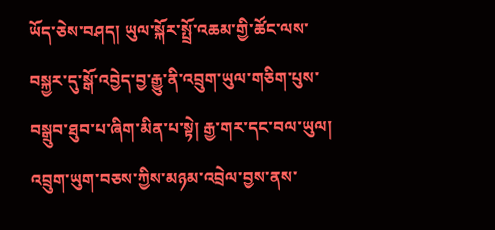ཡོད་ཅེས་བཤད། ཡུལ་སྐོར་སྤྲོ་འཆམ་གྱི་ཚོང་ལས་བསྐྱར་དུ་སྒོ་འབྱེད་བྱ་རྒྱུ་ནི་འབྲུག་ཡུལ་གཅིག་པུས་བསྒྲུབ་ཐུབ་པ་ཞིག་མིན་པ་སྟེ། རྒྱ་གར་དང་བལ་ཡུལ། འབྲུག་ཡུག་བཅས་ཀྱིས་མཉམ་འབྲེལ་བྱས་ནས་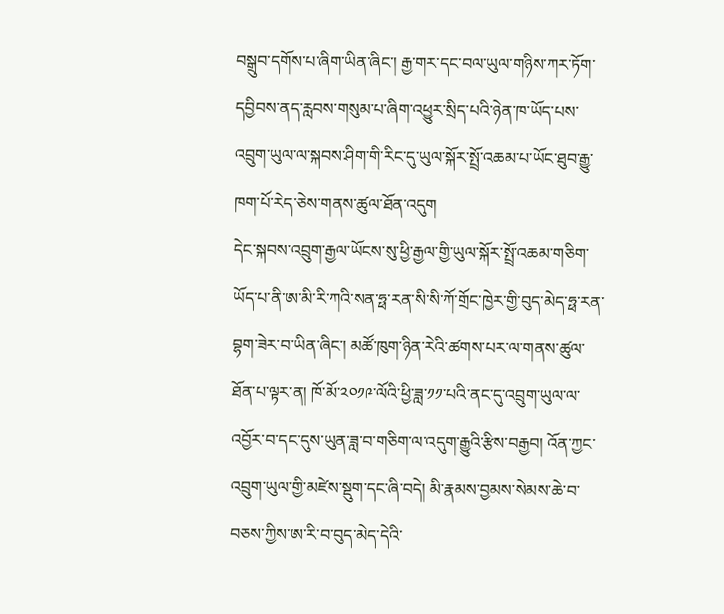བསྒྲུབ་དགོས་པ་ཞིག་ཡིན་ཞིང་། རྒྱ་གར་དང་བལ་ཡུལ་གཉིས་ཀར་ཏོག་དབྱིབས་ནད་རླབས་གསུམ་པ་ཞིག་འཕྱུར་སྲིད་པའི་ཉེན་ཁ་ཡོད་པས་འབྲུག་ཡུལ་ལ་སྐབས་ཤིག་གི་རིང་དུ་ཡུལ་སྐོར་སྤྲོ་འཆམ་པ་ཡོང་ཐུབ་རྒྱུ་ཁག་པོ་རེད་ཅེས་གནས་ཚུལ་ཐོན་འདུག
དེང་སྐབས་འབྲུག་རྒྱལ་ཡོངས་སུ་ཕྱི་རྒྱལ་གྱི་ཡུལ་སྐོར་སྤྲོ་འཆམ་གཅིག་ཡོད་པ་ནི་ཨ་མི་རི་ཀའི་སན་ཧྥ་རན་སི་སི་ཀོ་གྲོང་ཁྱེར་གྱི་བུད་མེད་ཧྥ་རན་བྷག་ཟེར་བ་ཡིན་ཞིང་། མཚོ་ཁུག་ཉིན་རེའི་ཚགས་པར་ལ་གནས་ཚུལ་ཐོན་པ་ལྟར་ན། ཁོ་མོ་༢༠༡༩་ལོའི་ཕྱི་ཟླ་༡༡་པའི་ནང་དུ་འབྲུག་ཡུལ་ལ་འབྱོར་བ་དང་དུས་ཡུན་ཟླ་བ་གཅིག་ལ་འདུག་རྒྱུའི་རྩིས་བརྒྱབ། འོན་ཀྱང་འབྲུག་ཡུལ་གྱི་མཛེས་སྡུག་དང་ཞི་བདེ། མི་རྣམས་བྱམས་སེམས་ཆེ་བ་བཅས་ཀྱིས་ཨ་རི་བ་བུད་མེད་དེའི་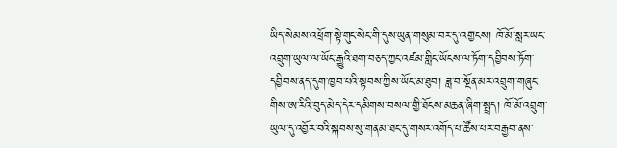ཡིད་སེམས་འཕྲོག་སྟེ་གུང་སེང་གི་དུས་ཡུན་གསུམ་བར་དུ་འགྱངས། ཁོ་མོ་སླར་ཡང་འབྲུག་ཡུལ་ལ་ཡོང་རྒྱུའི་ཐག་བཅད་ཀྱང་འཛམ་གླིང་ཡོངས་ལ་ཏོག་དབྱིབས་ཏོག་དབྱིབས་ནད་དུག་ཁྱབ་པའི་སྟབས་ཀྱིས་ཡོང་མ་ཐུབ། ཟླ་བ་སྔོན་མར་འབྲུག་གཞུང་གིས་ཨ་རིའི་བུད་མེད་དེར་དམིགས་བསལ་གྱི་ཐོངས་མཆན་ཞིག་སྤྲད། ཁོ་མོ་འབྲུག་ཡུལ་དུ་འབྱོར་བའི་སྐབས་སུ་གནམ་ཐང་དུ་གསར་འགོད་པ་ཚོས་པར་བརྒྱབ་ནས་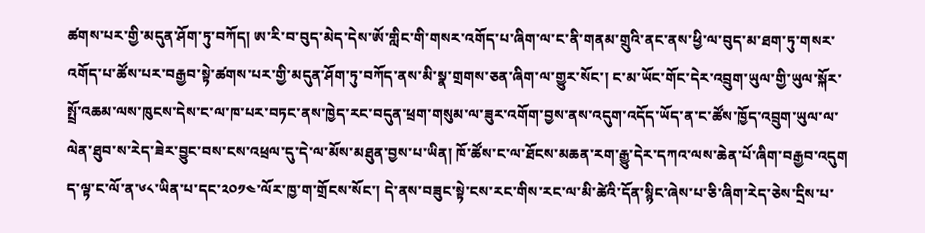ཚགས་པར་གྱི་མདུན་ཤོག་ཏུ་བཀོད། ཨ་རི་བ་བུད་མེད་དེས་ཨོ་གླིང་གི་གསར་འགོད་པ་ཞིག་ལ་ང་ནི་གནམ་གྲུའི་ནང་ནས་ཕྱི་ལ་བུད་མ་ཐག་ཏུ་གསར་འགོད་པ་ཚོས་པར་བརྒྱབ་སྟེ་ཚགས་པར་གྱི་མདུན་ཤོག་ཏུ་བཀོད་ནས་མི་སྣ་གྲགས་ཅན་ཞིག་ལ་གྱུར་སོང་། ང་མ་ཡོང་གོང་དེར་འབྲུག་ཡུལ་གྱི་ཡུལ་སྐོར་སྤྲོ་འཆམ་ལས་ཁུངས་དེས་ང་ལ་ཁ་པར་བཏང་ནས་ཁྱེད་རང་བདུན་ཕྲག་གསུམ་ལ་ཟུར་འགོག་བྱས་ནས་འདུག་འདོད་ཡོད་ན་ང་ཚོས་ཁྱོད་འབྲུག་ཡུལ་ལ་ལེན་ཐུབ་ས་རེད་ཟེར་བྱུང་བས་ངས་འཕྲལ་དུ་དེ་ལ་མོས་མཐུན་བྱས་པ་ཡིན། ཁོ་ཚོས་ང་ལ་ཐོངས་མཆན་རག་རྒྱུ་དེར་དཀའ་ལས་ཆེན་པོ་ཞིག་བརྒྱབ་འདུག ད་ལྟ་ང་ལོ་ན་༦༨་ཡིན་པ་དང་༢༠༡༤་ལོར་ཁྱ་ག་གྲོངས་སོང་། དེ་ནས་བཟུང་སྟེ་ངས་རང་གིས་རང་ལ་མི་ཚེའི་དོན་སྙིང་ཞེས་པ་ཅི་ཞིག་རེད་ཅེས་དྲིས་པ་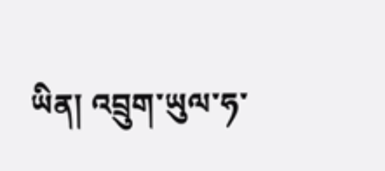ཡིན། འབྲུག་ཡུལ་ཧ་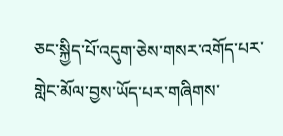ཅང་སྐྱིད་པོ་འདུག་ཅེས་གསར་འགོད་པར་གླེང་མོལ་བྱས་ཡོད་པར་གཞིགས་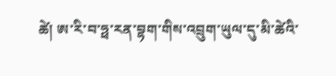ཚེ། ཨ་རི་བ་ཧྥ་རན་བྷག་གིས་འབྲུག་ཡུལ་དུ་མི་ཚེའི་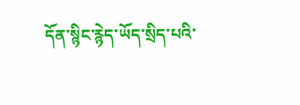དོན་སྙིང་རྙེད་ཡོད་སྲིད་པའི་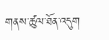གནས་ཚུལ་ཐོན་འདུག